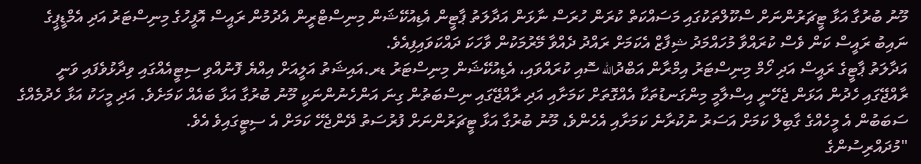މޫނު ބުރުގާ އަޅާ ޓީޗަރުންނަށް ސްކޫލްތަކުގައި މަސައްކަތް ކުރަން ހުރަސް ނާޅަން އަދާލަތު ޕާޓީން އެޑިއުކޭޝަން މިނިސްޓްރީން އެދުމުން ރައީސް އޮފީހުގެ މިނިސްޓަރު އަދި އެމްޑީޕީގެ ނައިބު ރައީސް ކަން ވެސް ކުރައްވާ މުހައްމަދު ޝިފާޒް އެކަމަށް ރައްދު ދެއްވާ މޭރުމަކުން ވާހަކަ ދައްކަވައިފިއެވެ.
އަދާލަތު ޕާޓީގެ ރައީސް އަދި ހޯމް މިނިސްޓަރު އިމްރާން އަބްދުالله ސޮއި ކުރައްވައި، އެޑިއުކޭޝަން މިނިސްޓަރު ޑރ.އައިޝަތު އަލީއަށް އިއްޔެ ފޮނުއްވި ސިޓީއެއްގައި ވިދާޅުވެފައި ވަނީ ރާއްޖޭގައި ހެދުން އަޅަން ޖެހޭނީ އިސްލާމީ މިންގަނޑުތަކާ އެއްގޮތަށް ކަމަށާއި އަދި ރާއްޖޭގައި ނިސްބަތުން ގިނަ އަންހެނުންނަކީ މޫނު ބުރުގާ އަޅާ ބައެއް ކަމަށެވެ. އަދި މީހަކު އަޅާ ހެދުމެއްގެ ސަބަބުން އެ މީހެއްގެ ގާބިލް ކަމަށް އަސަރު ނުކުރާނެ ކަމަށާއި އެހެންވެ، މޫނު ބުރުގާ އަޅާ ޓީޗަރުންނަށް ފުރުސަތު ދޭންޖެހޭ ކަމަށް އެ ސިޓީގައިވެ އެވެ.
"މުދައްރިސުންގެ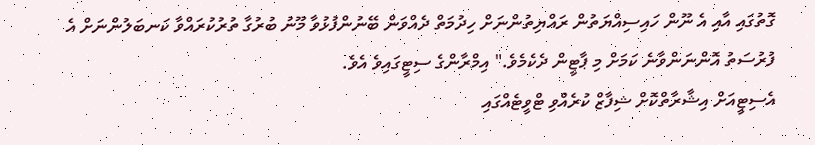ގޮތުގައި އާއި އެ ނޫން ހައިސިއްޔަތުން ރައްޔިތުންނަށް ހިދުމަތް ދެއްވަން ބޭނުންފުޅުވާ މޫނު ބުރުގާ ތުރުކުރައްވާ ކަނބަލުންނަށް އެ ފުރުސަތު އޮންނަންވާނެ ކަމަށް މި ޕާޓީން ދެކެމެވެ." އިމްރާންގެ ސިޓީގައިވެ އެވެ.
އެސިޓީއަށް އިޝާރާތްކޮށް ޝިފާޒް ކުރެއްވި ޓްވީޓެއްގައި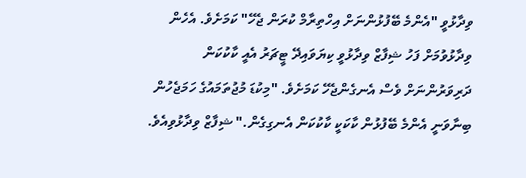ވިދާޅުވީ "އެންމެ ބޭފުޅުންނަށް އިހްތިރާމް ކުރަން ޖެހޭ" ކަމަށެވެ. އެހެން ވިދާޅުވުމަށް ފަހު ޝިފާޒް ވިދާޅުވީ ކިޔަވައިދޭ ޓީޗަރު އެއީ ކާކުކަން ދަރިވަރުންނަށް ވެސް އެނގެންޖެހޭ ކަމަށެވެ. "މިކުޑަ މުޖުތަމައުގެ ހަމަޖެހުން ބިނާވަނީ އެންމެ ބޭފުޅުން ކާކަކީ ކާކުކަން އެނގިގެން." ޝިފާޒް ވިދާޅުވިއެވެ.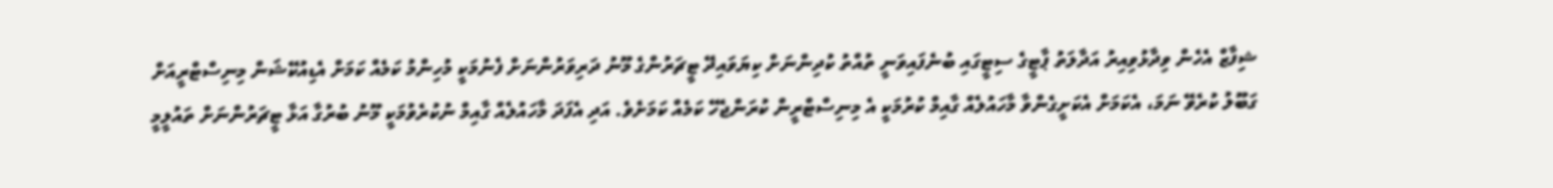ޝިފާޒް އެހެން ވިދާޅުވިއިރު އަދާލަތު ޕާޓީގެ ސިޓީގައި ބުނެފައިވަނީ ތުއްތު ކުދިންނަށް ކިޔަވައިދޭ ޓީޗަރުންގެ މޫނު ދަރިވަރުންނަށް ފެނުމަކީ މުހިންމު ކަމެއް ކަމަށް އެޑިއުކޭޝަން މިނިސްޓްރީއަށް ގަބޫލު ކުރެވޭ ނަމަ، އެކަމަށް އެކަށީގެންވާ މާހައުލެއް ގާއިމް ކުރުމަކީ އެ މިނިސްޓްރީން ކުރަންޖެހޭ ކަމެއް ކަމަށެވެ. އަދި އެފަދަ މާހައުލެއް ގާއިމް ނުކުރެވުމަކީ މޫނު ބުރުގާ އަޅާ ޓީޗަރުންނަށް ތައުލީމީ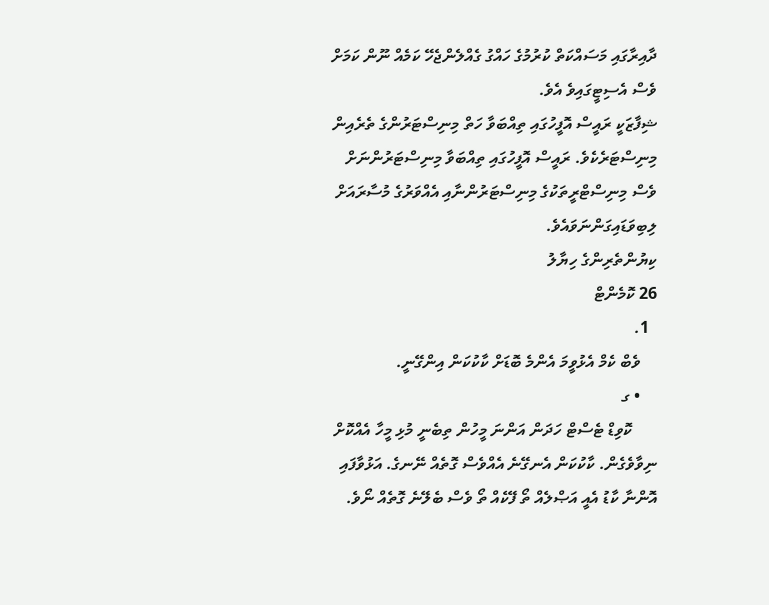ދާއިރާގައި މަސައްކަތް ކުރުމުގެ ހައްގު ގެއްލެންޖެހޭ ކަމެއް ނޫން ކަމަށް ވެސް އެސިޓީގައިވެ އެވެ.
ޝިފާޒަކީ ރައީސް އޮފީހުގައި ތިއްބަވާ ހަތް މިނިސްޓަރުންގެ ތެރެއިން މިނިސްޓަރެކެވެ. ރައީސް އޮފީހުގައި ތިއްބަވާ މިނިސްޓަރުންނަށް ވެސް މިނިސްޓްރީތަކުގެ މިނިސްޓަރުންނާއި އެއްވަރުގެ މުސާރައަށް ލިބިވަޑައިގަންނަވައެވެ.
ކިޔުންތެރިންގެ ހިޔާލު
26 ކޮމެންޓް
  1.
    ވެބް ކެމް އެޅުވީމަ އެންމެ ބޮޑަށް ކާކުކަން އިންގޭނީ.
    • ގ
      ކޮވިޑް ޓެސްޓް ހަދަން އަންނަ މީހުން ތިބެނީ މުޅި މީހާ އެއްކޮށް ނިވާވެގެން. ކާކުކަން އެނގޭނެ އެއްވެސް ގޮތެއް ނޭނގެ. އަޅުވާފައި އޮންނާ ކާޑު އެއީ އަޞްލެއް ތޯ ފޭކެއް ތޯ ވެސް ބެލޭނެ ގޮތެއް ނޯވެ.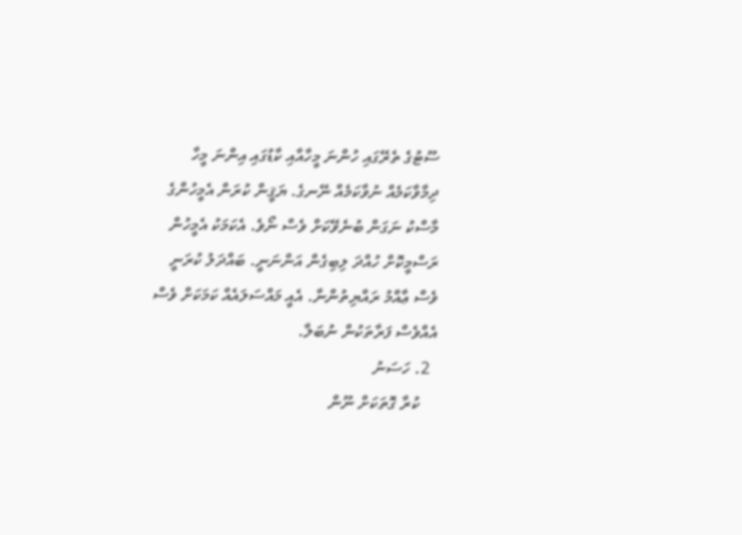ސޫޓުގެ ތެރޭގައި ހުންނަ މީހާއާއި ކާޑުގައި އިންނަ މީހާ ދިމާވާކަމެއް ނުވާކަމެއް ނޭނގެ. ޔަޤީން ކުރަން އެމީހުންގެ މާސްކު ނަގަން ބުނެވޭކަށް ވެސް ނޯވެ. އެކަމަކު އެމީހުން ރަސްމީކޮށް ހުއްދަ ލިބިގެން އަންނަނީ. ބައްދަލު ކުރަނީ ވެސް ޢާއްމު ރައްޔިތުންނާ. އެއީ މައްސަލައެއް ކަމަކަށް ވެސް އެއްވެސް ފަރާތަކުން ނުބަލާ.
  2. ހަސަނު
    ކުރާ ގޮތަކަށް ނޫން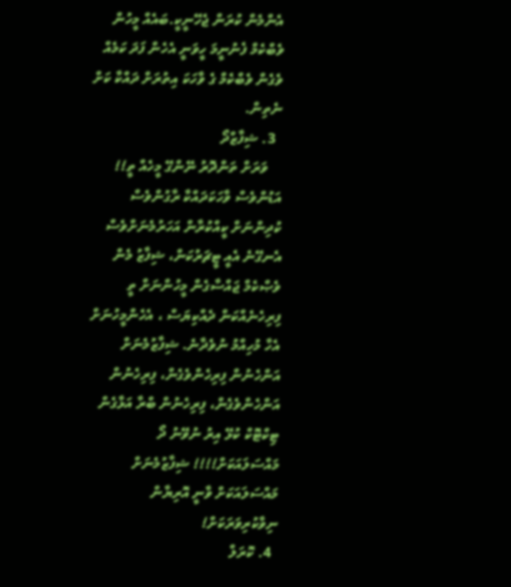އެންމެން ކުރަން ޖެހޭނީކީ.ބައެއް މީހުން ވެބްކެމް ފެނުނީމަ ހީވަނީ އެހެން ފަދަ ކަމެއް ވެގެން ވެބްކެމް ގެ ވާހަކަ އިތުރަށް ދައްކާ ކަށް ނެތިން.
  3. ޝިފާޒްދޯ
    ވަރަށް ތަންދޮރު ނޭންގޭ މީހެއް ތީ!! އަޑުންވެސް ވާހަކަދައްކާ ރާގުންވެސް ކުދިންނަށް ކީއްކުރާން އަހަރުމެނަށްވެސް އެނގޭނެ އެއީ ޓީޗަރުކަން، ޝިފާޒު މެން ވެޞްކެމް ޖައްސާގެން މީހުންނަށް ތީ ފިރިހެނެއްކަން ދެއްކިޔަސް ، އެހެންމީހުނަށް އެހާ މުހިއްމު ނުވެދާނެ. ޝިފާޒުމެނަށް އަންހެނުން ފިރިހެންވެގެން، ފިރިހެނުން އަންހެންވެގެން، ފިރިހެނުން ބްރާ އަޅާގެން ޓިކްޓޮކް ކުޅޭ އިރު ނުވޭނު ދޯ މައްސަލައަކަށް!!!! ޝިފާޒުމެނަށް މައްސަލައަކަށް ވާނީ އޮރިޔާން ނިވާކުރިވަރަކަށް!
  4. ކޮރަލް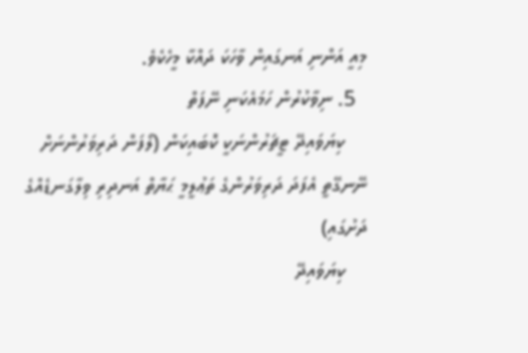މިއީ އަންނި އަނގައިން ވާހަކަ ދައްކާ މީހެކެވެ.
  5. ނިވާކުރުން ހަމައެކަނި ނޭފަތް
    ކިޔަވައިދޭ ޓީޗަރުންނަކީ ކޮބައިކަން (ލޯފަން ދަރިވަރުންނަށް ނޭނގޭތީ އެފަދަ ދަރިވަރުންގެ ތަޢުލީމީ ޙަޔާތް އަނދިރި ވިލާގަނޑެއްގެ ދަށުގައި)
    ކިޔަވައިދޭ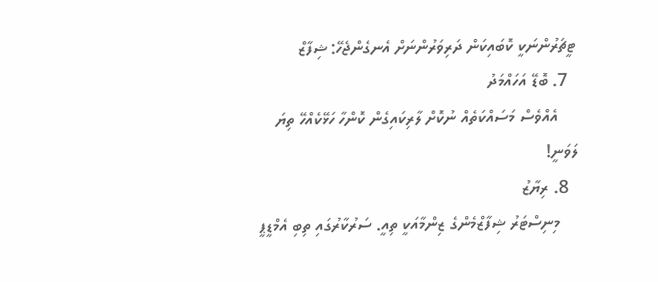ޓީޗަރުންނަކީ ކޮބައިކަން ދަރިވަރުންނަށް އެނގެންޖެހޭ: ޝިފާޒް
  7. ބޮޑޭ އަހައްމަދު
    އެއްވެސް މަސައްކަތެއް ނުކޮށް ލާރިކައިގެން ކޮންހާ ހަޅޭކެއްހޭ ތިޔަ ލަވަނީ!
  8. ރިޔާޒު
    މިނިސްޓަރު ޝިފާޒްމެންގެ ޒިންމާއަކީ ތިއީ. ސަރުކާރުގައި ތިބި އެމްޑީޕީ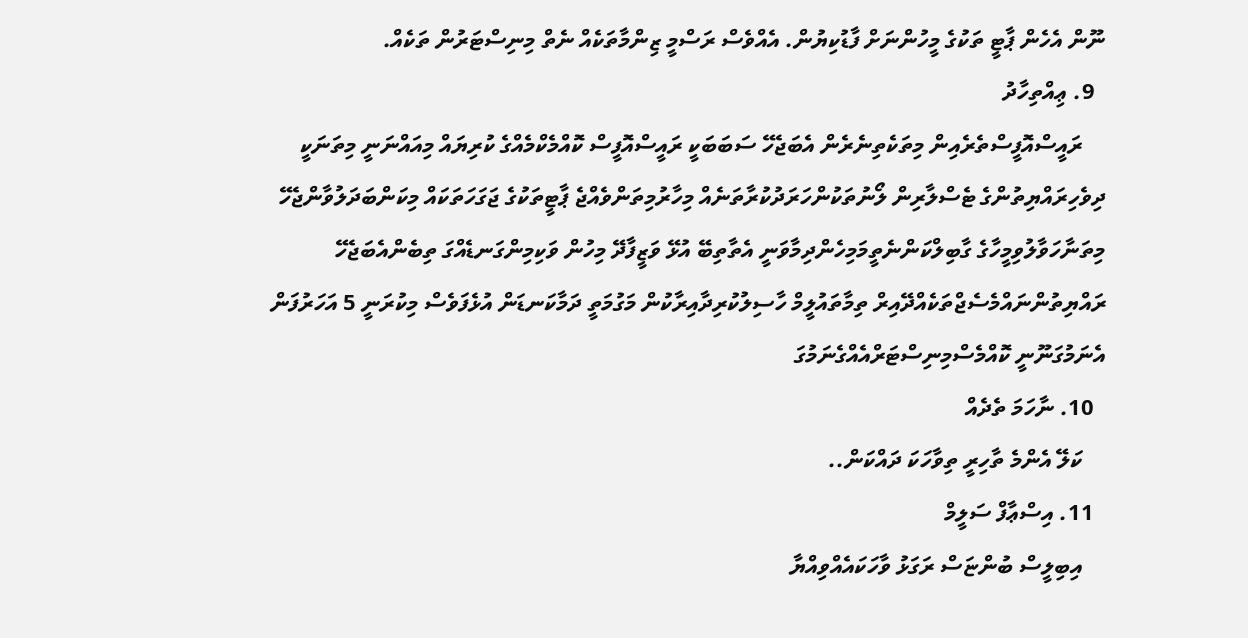ނޫން އެހެން ޕާޓީ ތަކުގެ މީހުންނަށް ފާޑުކިޔުން. އެއްވެސް ރަސްމީ ޒިންމާތަކެއް ނެތް މިނިސްޓަރުން ތަކެއް.
  9. ޢިއްތިހާދު
    ރައީސްއޮފީސްތެރެއިން މިތަކެތިނެރެން އެބަޖެހޭ ސަބަބަކީ ރައީސްއޮފީސް ކޮއްމެކްމެއްގެ ކުރިޔައް މިއައްނަނީ މިތަނަކީ ދިވެހިރައްޔިތުންގެ ޓެސްލާރިން ލޯނުތަކުންހަރަދުކުރާތަނެއް މިހާރުމިތަންވެއްޖެ ޕާޓީތަކުގެ ޖަގަހަތަކައް މިކަންބަދަލުވާންޖެހޭ މިތަނާހަވާލުވިމީހާގެ ގާބިލްކަންނެތީމަމިހެންދިމާވަނީ އެތާތިބޭ އުޅޭ ވަޒީފާދޭ މިހުން ވަކިމިންގަނޑެއްގަ ތިބެންއެބަޖެހޭ ރައްޔިތުންނައްމެސެޖްތަކެއްދޭއިރް ތިމާތައުލީމް ހާސިލުކުރިދާއިރާކުން މަގުމަތީ ދަމާކަނޑަން އުޅެފަވެސް މިކުރަނީ 5 އަހަރުފަން އެނަމުގަނޫނީ ކޮއްމެސްމިނިސްޓަރްއެއްގެނަމުގަ
  10. ނާހަމަ ތެދެއް
    ކަލޭ އެންމެ ތާހިރީ ތިވާހަކަ ދައްކަން..
  11. އިސްޢާފް ސަލީމް
    އިބިލީސް ބުންޏަސް ރަގަޅު ވާހަކައެއްވިއްޔާ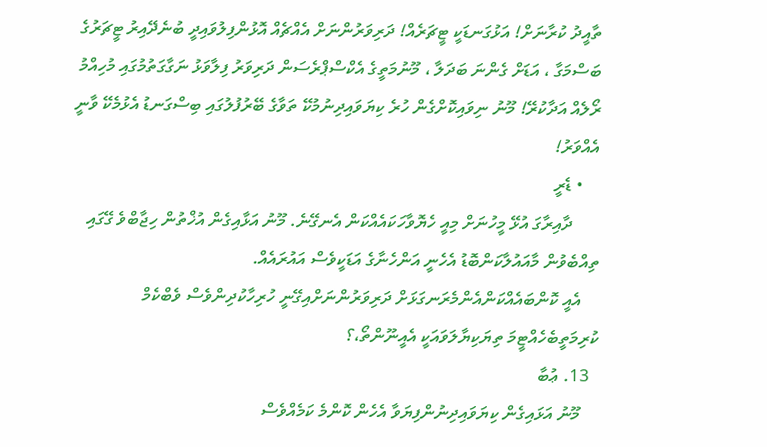ތާއީދު ކުރާނަށް! އަޅުގަނޑަކީ ޓީޗަރެއް! ދަރިވަރުންނަށް އެއްޗެއް އޮޅުންފިލުވައިދީ ބުނެދޭއިރު ޓީޗަރުގެ ބަސްމަގާ ، އަޑަށް ގެންނަ ބަދަލާ ، މޫނުމަތީގެ އެކްސްޕްރެސަން ދަރިވަރު ފިލާވަޅު ނަގާގަތުމުގައި މުހިއްމު ރޯލެއް އަދާކުރޭ! މޫނު ނިވައިކޮށްގެން ހުރެ ކިޔަވައިދިނުމުކޭ ތަވާގެ ބޭރުފުލުގައި ބިސްގަނޑު އެޅުމެކޭ ވާނީ އެއްވަރު!
    • ޑެރީ
      ދާއިރާގަ އުޅޭ މީހުނަށް މިއީ ހެޔޮވާހަކައެއްކަން އެނގޭނެ. މޫނު އަޅާއިގެން އުޚްތުން ހިޖާބްވެ ގޭގައި ތިއްބެވުން މާއައުލާކަންބޮޑު އެހެނީ އަންހެނާގެ އަޑަކީވެސް އައުރައެއް.
    އެއީ ކޮންބައެއްކަންއެންމެރަނގަޅަށް ދަރިވަރުންނަށްއިގޭނީ ހުރިހާކުދިންވެސް ވެބްކެމް ކުރިމަތީބެހެއްޓީމަ ތިޔަކިޔާލަވައަކީ އެއީނޫންތޯ،؟
  13. ޢުބާ
    މޫނު އަޅައިގެން ކިޔަވައިދިނުންފިޔަވާ އެހެން ކޮންމެ ކަމެއްވެސް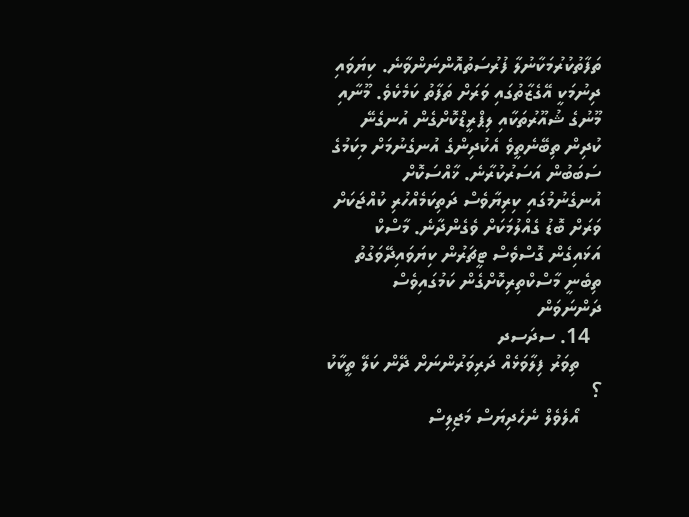ތަފާތުކުރުމަކާނުލާ ފުރުސަތުއޮންނަންވާނެ. ކިޔަވައި ދިނުމަކީ އޭގެޒާތުގައި ވަރަށް ތަފާތު ކަމެކެވެ. މޫނާއި މޫނުގެ ޝުއޫރުތަކާއި ލިޕްރީޑްކޮށްގެން އުނގެނޭ ކުދިން ތިބޭނެތީވެ އެކުދިންގެ އުނގެނުމަށް މިކަމުގެ ސަބަބުން އަސަރުކުރާނެ. ޚާއްސަކޮށް އުނގެނުމުގައި ކިރިޔާވެސް ދަތިކަމެއްހުރި ކުއްޖަކަށް ވަރަށް ބޮޑު ގެއްލުމަކަށް ވެގެންދާނެ. މާސްކް އަޅައިގެން ގޮސްވެސް ޓީޗަރުން ކިޔަވައިދޭވަގުތު ތިބެނީ މާސްކްތިރިކޮށްގެން ކަމުގައިވެސް ދަންނަވަން
  14. ސދަސދ
    ތިވަރު ފިލާވަޅެއް ދަރިވަރުންނަށް ދޭން ކަލޭ ތީކާކު ؟
    އޯލެވެލް ނެހެދިޔަސް މަޖިލިސް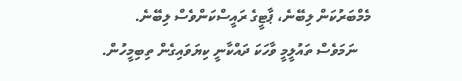މެމްބަރުކަން ލިބޭނެ، ޕާޓީގެ ރައީސްކަންވެސް ލިބޭނެ.
    ނަމަވެސް ތައުލީމީ ވާހަކަ ދައްކާނީ ކިޔަވައިގެން ތިބިމީހުން.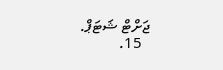ޖަށްޓް ޝަޓަޕް.
  15.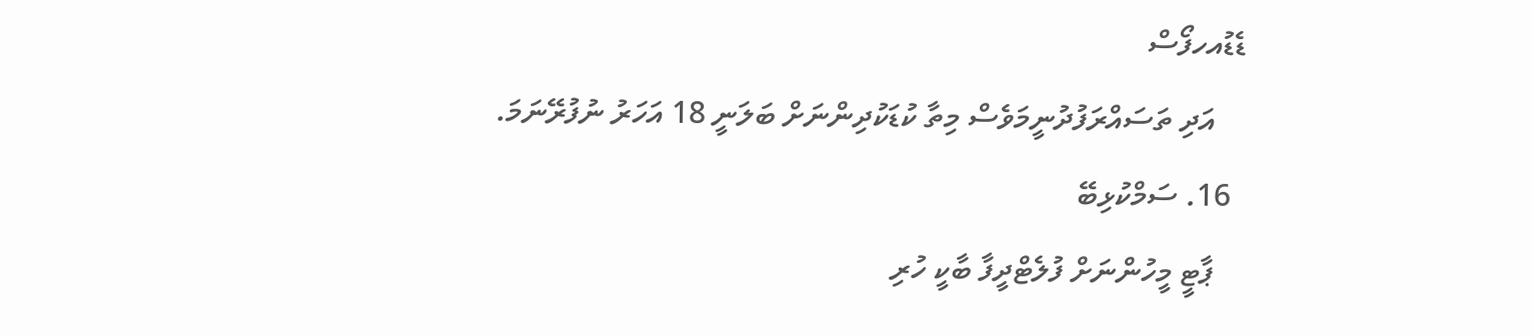ޑެޑުއހފޯސް
    އަދި ތަސައްރަފުދުނީމަވެސް މިތާ ކުޑަކުދިންނަށް ބަލަނީ 18 އަހަރު ނުފުރޭނަމަ.
  16. ސަމްކުޅިބޭ
    ޕާޓީ މީހުންނަށް ފުލެޓްދީފާ ބާކީ ހުރި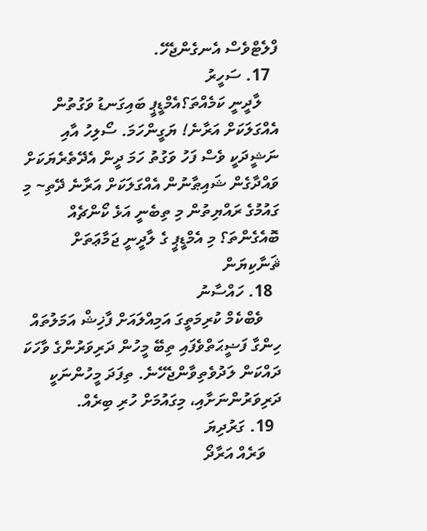ފްލެޓްވެސް އެނގެންޖެހޭ.
  17. ސަހީރު
    ލާދީނީ ކަމެއްތަ؟އެމްޑީޕީ ބައިގަނޑު ވަގުތުން އެއްގަލަކަށް އަރާނެ! ޔަގީންހަމަ. ސޯލިހު އާއި ނަޝީދަކީ ވެސް ފަހު ވަގުތު ހަމަ ދީން އެދޭތެރެޔަކަށް ވައްދާގެން ޝައިޠާނުން އެއްގަލަކަށް އަރާނެ ދޭތި~ މި ގައުމުގެ ރައްޔިތުން މި ތިބެނީ އަޅެ ކޯންޗެއް ބޮއެގެންތަ؟ މި އެމްޑީޕީ ގެ ލާދީނީ ޖަމާޢަތަށް ޘަނާކިޔަން
  18. ހައްސާނު
    ވެބްކެމް ކުރިމަތީގަ އަމިއްލައަށް ފާޚިޝް އަމަލުތައް ހިންގާ ފަޟީޙަތްވެފައި ތިބޭ މީހުން ދަރިވަރުންގެ ވާހަކަ ދައްކަން ލަދުވެތިވާންޖެހޭނެ. ތިފަދަ މީހުންނަކީ ދަރިވަރުންނަށާއި، މިގައުމަށް ހުރި ބިރެއް.
  19. ގަރުދިޔަ
    ވަރެއް އަރާދޯ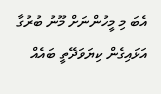އެބަ މި މީހުންނަށް މޫނު ބުރުގާ އަޅައިގެން ކިޔަވަދޭތީ ބައެއް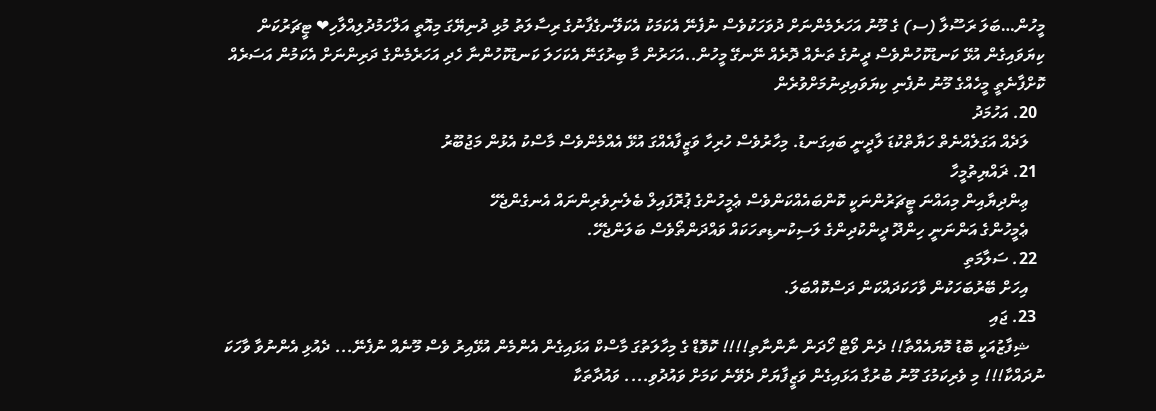މީހުން…ބަލަ ރަސޫލާ (ސ) ގެ މޫނު އަހަރެމެންނަށް ދުވަހަކުވެސް ނުފެނޭ އެކަމަކު އެކަލޭނގެފާނުގެ ރިސާލަތު މުޅި ދުނިޔޭގަ މިއޮތީ އަލްހަމުދުލިއްލާހި❤ ޓީޗަރުކަން ކިޔަވައިގެން އުޅޭ ކަނޑުކޮހުންވެސް ދީނުގެ ތަނެއް ދޮރެއް ނޭނގޭ މީހުން..އަހަރުން މާ ބިރުގަނޭ އެކަހަލަ ކަނޑުކޮހުންނާ ހެދި އަހަރެމެންގެ ދަރިންނަށް އެކަމުން އަސަރެއް ކޮށްފާނެތީ މީހެއްގެ މޫނު ނުފެނި ކިޔަވައިދިނުމަށްވުރެން
  20. އަހުމަދު
    ލަދެއް އަގަލެއްނެތް ހަޔާތްކުޑަ ލާދީނީ ބައިގަނޑު. މިހާރުވެސް ހުރިހާ ވަޒީފާއެއްގަ އުޅޭ އެއްމެންވެސް މާސްކު އެޅުން މަޖުބޫރު
  21. ޜައްޔިތުމީހާ
    ޢިންދިޔާއިން މިއައްނަ ޓީޗަރުންނަކީ ކޮންބައެއްކަންވެސް ޢެމީހުންގެ ޕުރޮފައިލް ބެލެނިވެރިންނައް އެނގެންޖެހޭ
    ޢެމީހުންގެ އަންނަނީ ހިންދޫ ދީންކުދިންގެ ލަސިކުނޑިތހަކައް ވައްދަންތޯވެސް ބަލަންޖެހޭ.
  22. ސަލާމަތި
    އިހަށް ބޭރުބަހަކުން ވާހަކަދައްކަން ދަސްކޮއްބަލަ.
  23. ޖައި
    ޝިފާޒުއަކީ ބޮޑު މޮޔައެއްތާ!! ދެން ވޯޓް ހޯދަން ނާންނާތި!!!! ކޮވޮޑް ގެ މިހާލަތުގަ މާސްކް އަޅައިގެން އެންމެން އުޅޭއިރު ވެސް މޫނެއް ނުފެނޭ... ދެއުޅި އެންނުވާ ވާހަކަ ނުދައްކާ!!! މި ވެރިކަމުގަ މޫނު ބުރުގާ އަޅައިގެން ވަޒީފާޔަށް ދެވޭނެ ކަމަށް ވައުދުވި.... ވައުދާތަކާ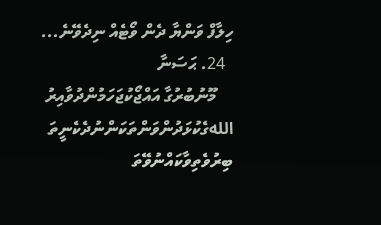ހިލާފް ވަންޔާ ދެން ވޯޓެއް ނިދެވޭނެ...
  24. ޙަސަނާ
    މޫނުބުރުގާ އައްޖޯކުޖަހަމުންދުވާއިރު اللهގެކުޅަދުންވަންތަކަންނުދެކެނީތަ ބިރުވެތިވާކައްނުވޭތަ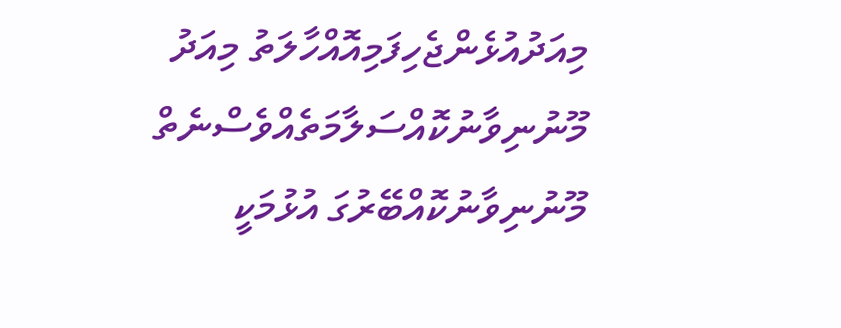މިއަދުއުޅެންޖެހިފަމިއޮއްހާލަތު މިއަދު މޫނުނިވާނުކޮއްސަލާމަތެއްވެސްނެތް މޫނުނިވާނުކޮއްބޭރުގަ އުޅުމަކީ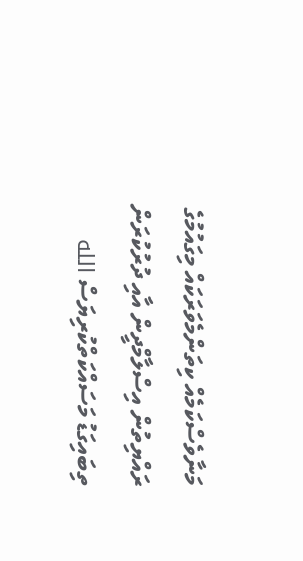މަނާވެސްކަމެއް ކިތަންމެވަރަކައް މިގައުމުގެ ރައްޔިތުން އިސްލާމްދީން އާއި ދުރުކުރަން ތިބައިގަޑު މަސައްކަތްކުރިޔަސް الله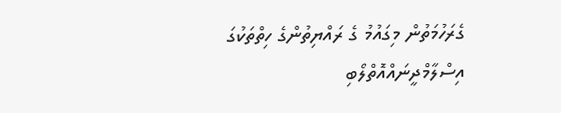ގެރަހުމަތުން މިގައުމު ގެ ރައްޔިތުންގެ ހިތްތަކުގަ އިސްލާމްދީނައްއޮތްލޯބި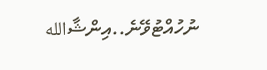ނުހުއްޓުވޭނެ..އިންޝާالله